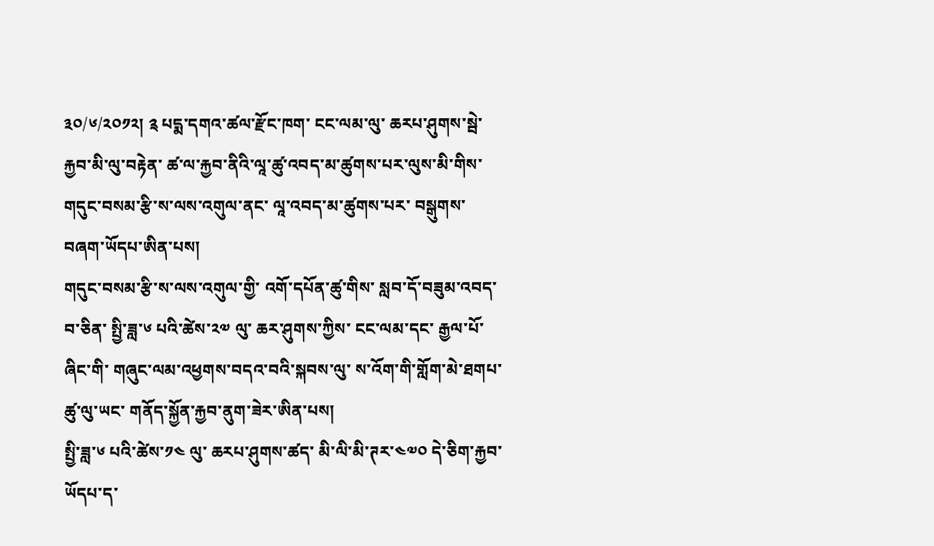༣༠/༦/༢༠༡༢། ༉ པདྨ་དགའ་ཚལ་རྫོང་ཁག་ ངང་ལམ་ལུ་ ཆརཔ་ཤུགས་སྦེ་ རྐྱབ་མི་ལུ་བརྟེན་ ཚ་ལ་རྐྱབ་ནིའི་ལཱ་ཚུ་འབད་མ་ཚུགས་པར་ལུས་མི་གིས་ གདུང་བསམ་རྩི་ས་ལས་འགུལ་ནང་ ལཱ་འབད་མ་ཚུགས་པར་ བསྒུགས་བཞག་ཡོདཔ་ཨིན་པས།
གདུང་བསམ་རྩི་ས་ལས་འགུལ་གྱི་ འགོ་དཔོན་ཚུ་གིས་ སླབ་དོ་བཟུམ་འབད་བ་ཅིན་ སྤྱི་ཟླ་༦ པའི་ཚེས་༢༧ ལུ་ ཆར་ཤུགས་ཀྱིས་ ངང་ལམ་དང་ རྒྱལ་པོ་ཞིང་གི་ གཞུང་ལམ་འཕྱགས་བདའ་བའི་སྐབས་ལུ་ ས་འོག་གི་གློག་མེ་ཐགཔ་ཚུ་ལུ་ཡང་ གནོད་སྐྱོན་རྐྱབ་ནུག་ཟེར་ཨིན་པས།
སྤྱི་ཟླ་༦ པའི་ཚེས་༡༤ ལུ་ ཆརཔ་ཤུགས་ཚད་ མི་ལི་མི་ཊར་༤༧༠ དེ་ཅིག་རྐྱབ་ཡོདཔ་ད་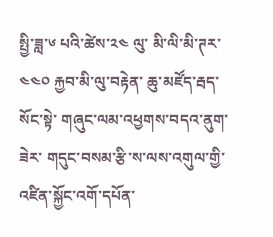སྤྱི་ཟླ་༦ པའི་ཚེས་༢༤ ལུ་ མི་ལི་མི་ཊཪ་༤༤༠ རྐྱབ་མི་ལུ་བརྟེན་ ཆུ་མཛོད་རྦད་སོང་སྟེ་ གཞུང་ལམ་འཕྱགས་བདའ་ནུག་ཟེར་ གདུང་བསམ་རྩི་ས་ལས་འགུལ་གྱི་ འཛིན་སྐྱོང་འགོ་དཔོན་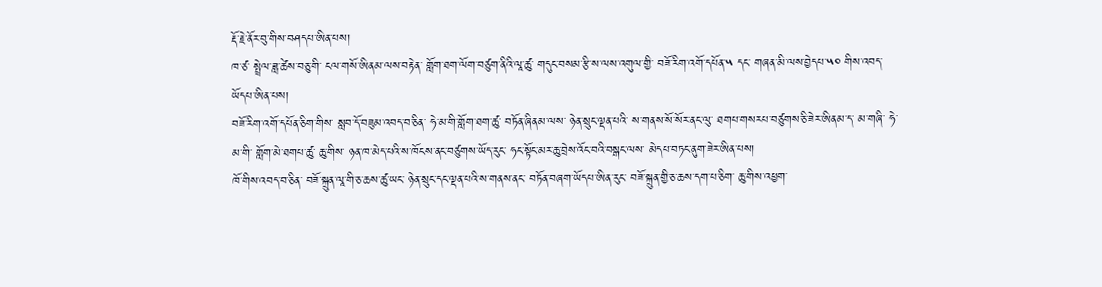རྡོ་རྗེ་ནོར་བུ་གིས་བཤདཔ་ཨིན་པས།
ཁ་ཙ་ སྤྲེལ་ཟླ་ཚེས་བཅུ་གི་ ངལ་གསོ་ཨིནམ་ལས་བརྟེན་ གློག་ཐག་ལོག་བཙུག་ནིའི་ལཱ་ཚུ་ གདུང་བསམ་རྩི་ས་ལས་འགུལ་གྱི་ བཟོ་རིག་འགོ་དཔོན་༥ དང་ གཞན་མི་ལས་བྱེདཔ་༥༠ གིས་འབད་ཡོདཔ་ཨིན་པས།
བཟོ་རིག་འགོ་དཔོན་ཅིག་གིས་ སླབ་དོ་བཟུམ་འབད་བ་ཅིན་ ཧེ་མ་གི་གློག་ཐག་ཚུ་ བཏོན་ཞིནམ་ལས་ ཉེན་སྲུང་ལྡན་པའི་ ས་གནས་སོ་སོར་ནང་ལུ་ ཐགཔ་གསརཔ་བཙུགས་ཅི་ཟེར་ཨིནམ་ད་ མ་གཞི་ ཧེ་མ་གི་ གློག་མེ་ཐགཔ་ཚུ་ ཆུ་གིས་ ཉན་ཁ་མེད་པའི་ས་ཁོངས་ནང་བཙུགས་ཡོད་རུང་ ཧང་སྟོང་མར་ཆུ་བྲེས་འོང་བའི་བསྒང་ལས་ མེདཔ་བཏང་ནུག་ཟེར་ཨིན་པས།
ཁོ་གིས་འབད་བ་ཅིན་ བཟོ་སྐྲུན་ལཱ་གི་ཅ་ཆས་ཚུ་ཡང་ ཉེན་སྲུང་དང་ལྡན་པའི་ས་གནས་ནང་ བཏོན་བཞག་ཡོདཔ་ཨིན་རུང་ བཟོ་སྐྲུན་གྱི་ཅ་ཆས་དག་པ་ཅིག་ ཆུ་གིས་འཕྱག་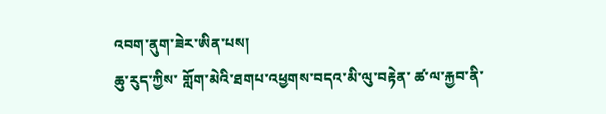འབག་ནུག་ཟེར་ཨིན་པས།
ཆུ་རུད་ཀྱིས་ གློག་མེའི་ཐགཔ་འཕྱགས་བདའ་མི་ལུ་བརྟེན་ ཚ་ལ་རྐྱབ་ནི་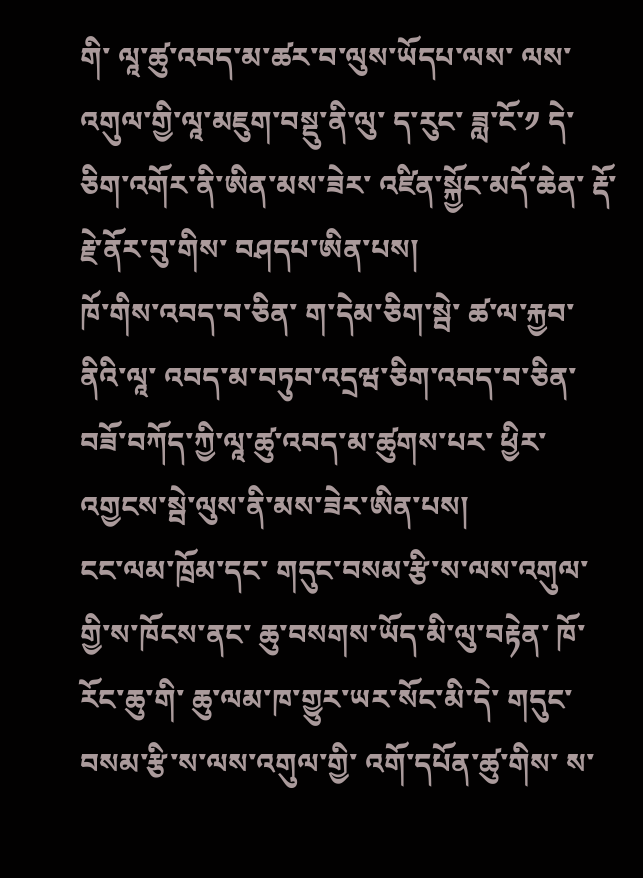གི་ ལཱ་ཚུ་འབད་མ་ཚར་བ་ལུས་ཡོདཔ་ལས་ ལས་འགུལ་གྱི་ལཱ་མཇུག་བསྡུ་ནི་ལུ་ ད་རུང་ ཟླ་ངོ་༡ དེ་ཅིག་འགོར་ནི་ཨིན་མས་ཟེར་ འཛིན་སྐྱོང་མདོ་ཆེན་ རྡོ་རྗེ་ནོར་བུ་གིས་ བཤདཔ་ཨིན་པས།
ཁོ་གིས་འབད་བ་ཅིན་ ག་དེམ་ཅིག་སྦེ་ ཚ་ལ་རྐྱབ་ནིའི་ལཱ་ འབད་མ་བཏུབ་འདྲཝ་ཅིག་འབད་བ་ཅིན་ བཟོ་བཀོད་ཀྱི་ལཱ་ཚུ་འབད་མ་ཚུགས་པར་ ཕྱིར་འགྱངས་སྦེ་ལུས་ནི་མས་ཟེར་ཨིན་པས།
ངང་ལམ་ཁྲོམ་དང་ གདུང་བསམ་རྩི་ས་ལས་འགུལ་གྱི་ས་ཁོངས་ནང་ ཆུ་བསགས་ཡོད་མི་ལུ་བརྟེན་ ཁོ་རོང་ཆུ་གི་ ཆུ་ལམ་ཁ་གྱུར་ཡར་སོང་མི་དེ་ གདུང་བསམ་རྩི་ས་ལས་འགུལ་གྱི་ འགོ་དཔོན་ཚུ་གིས་ ས་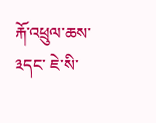རྐོ་འཕྲུལ་ཆས་༣དང་ ཇེ་སི་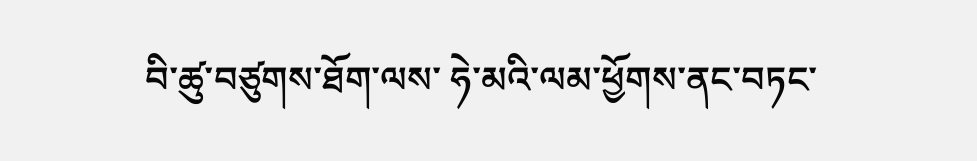བི་ཚུ་བཙུགས་ཐོག་ལས་ ཧེ་མའི་ལམ་ཕྱོགས་ནང་བཏང་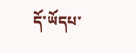དོ་ཡོདཔ་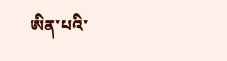ཨིན་པའི་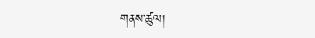གནས་ཚུལ།